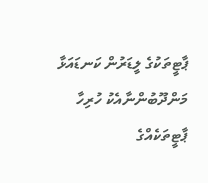ޕާޓީތަކުގެ ލީޑަރުން ކަނޑައަޅާ މަންދޫބުންނާއެކު ހުރިހާ ޕާޓީތަކެއްގެ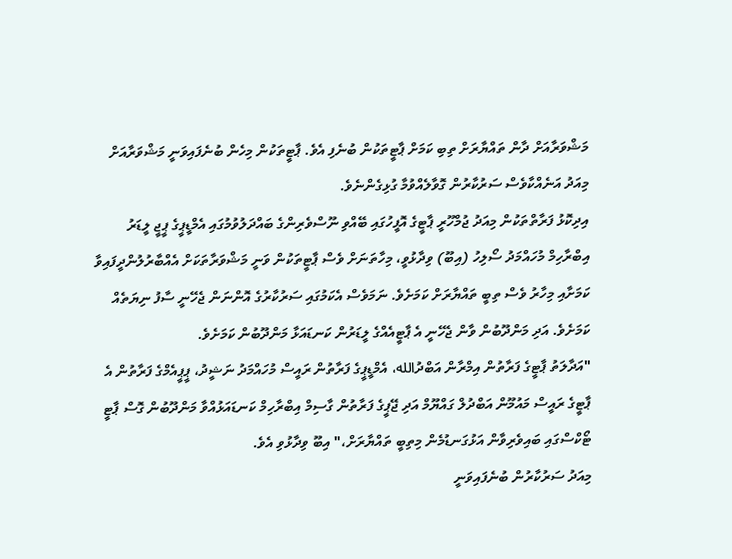މަޝްވަރާއަށް ދާން ތައްޔާރަށް ތިބި ކަމަށް ޕާޓީތަކުން ބުނެފި އެވެ. ޕާޓީތަކުން މިހެން ބުނެފައިވަނީ މަޝްވަރާއަށް މިއަދު އަނެއްކާވެސް ސަރުކާރުން ގޮވާލެއްވުމާ ގުޅިގެންނެވެ.
އިދިކޮޅު ފަރާތްތަކުން މިއަދު ޖުމްހޫރީ ޕާޓީގެ އޮފީހުގައި ބޭއްވި ނޫސްވެރިންގެ ބައްދަލުވުމުގައި އެމްޑީޕީގެ ޕީޖީ ލީޑަރު އިބްރާހިމް މުހައްމަދު ސޯލިހު (އިބޫ) ވިދާޅުވީ، މިހާތަނަށް ވެސް ޕާޓީތަކުން ވަނީ މަޝްވަރާތަކަށް އެއްބާރުލުންދީފައިވާ ކަމަށާއި މިހާރު ވެސް ތިބީ ތައްޔާރަށް ކަމަށެވެ. ނަމަވެސް އެކަމުގައި ސަރުކާރުގެ އޮންނަން ޖެހޭނީ ސާފު ނިޔަތެއް ކަމަށެވެ. އަދި މަންދޫބުން ވާން ޖެހޭނީ އެ ޕާޓީއެއްގެ ލީޑަރުން ކަނޑައަޅާ މަންދޫބުން ކަމަށެވެ.
"އަދާލަތު ޕާޓީގެ ފަރާތުން އިމްރާން އަބްދުالله، އެމްޑީޕީގެ ފަރާތުން ރައީސް މުހައްމަދު ނަޝީދު، ޕީޕީއެމްގެ ފަރާތުން އެ ޕާޓީގެ ރައީސް މައުމޫން އަބްދުލް ގައްޔޫމް އަދި ޖޭޕީގެ ފަރާތުން ގާސިމް އިބްރާހިމް ކަނޑައަޅުއްވާ މަންދޫބުން ގޮސް ޕާޓީ ޓޯކްސްގައި ބައިވެރިވާން އަޅުގަނޑުމެން މިތިބީ ތައްޔާރަށް،" އިބޫ ވިދާޅުވި އެވެ.
މިއަދު ސަރުކާރުން ބުނެފައިވަނީ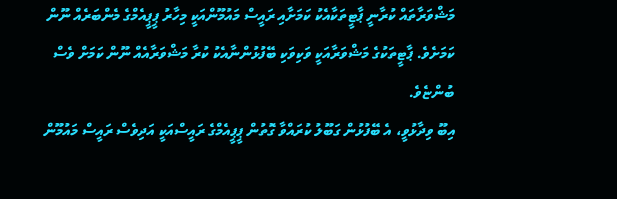މަޝްވަރާތައް ކުރާނީ ޕާޓީތަކާއެކު ކަމަށާއި ރައީސް މައުމޫންއަކީ މިހާރު ޕީޕީއެމްގެ މެންބަރެއް ނޫން ކަމަށެވެ. ޕާޓީތަކުގެ މަޝްވަރާއަކީ ވަކިވަކި ބޭފުޅުންނާއެކު ކުރާ މަޝްވަރާއެއް ނޫން ކަމަށް ވެސް ބުންޏެވެ.
އިބޫ ވިދާޅުވީ، އެ ބޭފުޅުން ގަބޫލު ކުރައްވާ ގޮތުން ޕީޕީއެމްގެ ރައީސްއަކީ އަދިވެސް ރައީސް މައުމޫން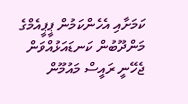ކަމަށާއި އެހެންކަމުން ޕީޕީއެމްގެ މަންދޫބުން ކަނޑައަޅުއްވަން ޖެހޭނީ ރައީސް މައުމޫން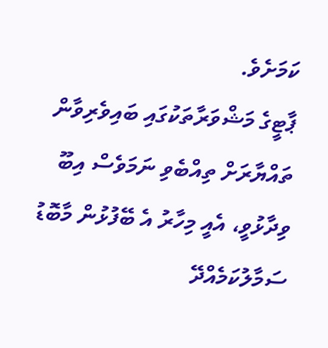ކަމަށެވެ.
ޕާޓީގެ މަޝްވަރާތަކުގައި ބައިވެރިވާން ތައްޔާރަށް ތިއްބެވި ނަމަވެސް އިބޫ ވިދާޅުވީ، އެއީ މިހާރު އެ ބޭފުޅުން މާބޮޑު ސަމާލުކަމެއްދޭ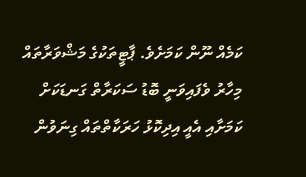ކަމެއް ނޫން ކަމަށެވެ. ޕާޓީތަކުގެ މަޝްވަރާތައް މިހާރު ވެފައިވަނީ ބޮޑު ސަކަރާތް ގަނޑަކަށް ކަމަށާއި އެއީ އިދިކޮޅު ހަރަކާތްތައް ގިނަވުން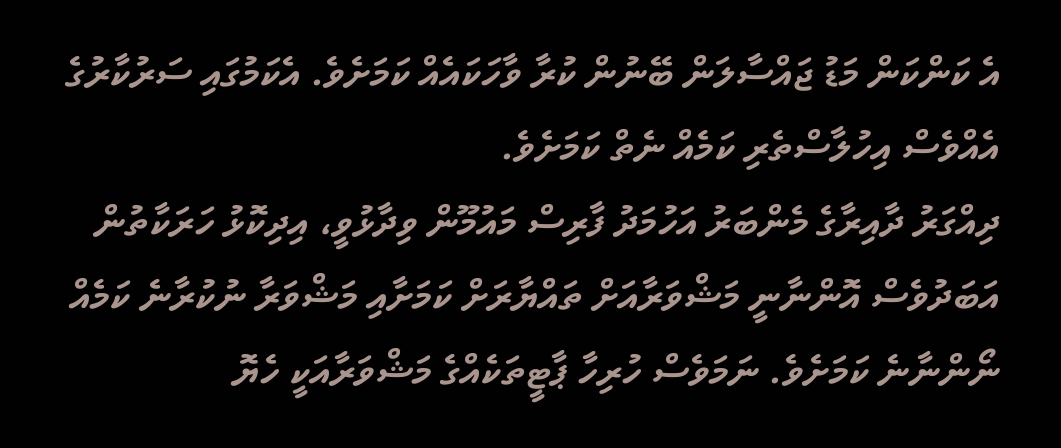އެ ކަންކަން މަޑު ޖައްސާލަން ބޭނުން ކުރާ ވާހަކައެއް ކަމަށެވެ. އެކަމުގައި ސަރުކާރުގެ އެއްވެސް އިހުލާސްތެރި ކަމެއް ނެތް ކަމަށެވެ.
ދިއްގަރު ދާއިރާގެ މެންބަރު އަހުމަދު ފާރިސް މައުމޫން ވިދާޅުވީ، އިދިކޮޅު ހަރަކާތުން އަބަދުވެސް އޮންނާނީ މަޝްވަރާއަށް ތައްޔާރަށް ކަމަށާއި މަޝްވަރާ ނުކުރާނެ ކަމެއް ނޯންނާނެ ކަމަށެވެ. ނަމަވެސް ހުރިހާ ޕާޓީތަކެއްގެ މަޝްވަރާއަކީ ހެޔޮ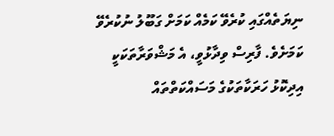ނިޔަތެއްގައި ކުރެވޭ ކަމެއް ކަމަށް ގަބޫލު ނުކުރެވޭ ކަމަށެވެ. ފާރިސް ވިދާޅުވީ، އެ މަޝްވަރާތަކަކީ އިދިކޮޅު ހަރަކާތަކުގެ މަސައްކަތްތައް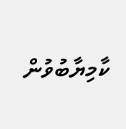ކާމިޔާބުވުން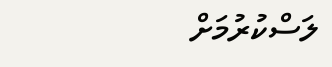ލަސްކުރުމަށް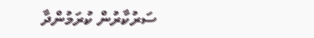ސަރުކާރުން ކުރަމުންދާ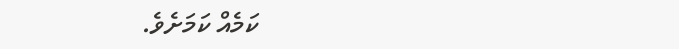ކަމެއް ކަމަށެވެ.